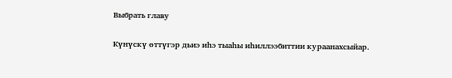Выбрать главу

Күнүскү өттүгэр дьиэ иһэ тыаһы иһиллээбиттии кураанахсыйар.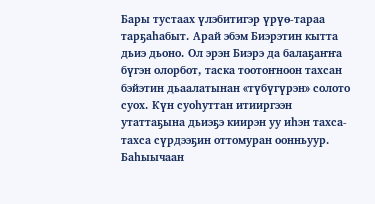Бары тустаах үлэбитигэр үрүө-тараа тарҕаһабыт. Арай эбэм Биэрэтин кытта дьиэ дьоно. Ол эрэн Биэрэ да балаҕаҥҥа бүгэн олорбот, таска тоотоҥноон тахсан бэйэтин дьаалатынан «түбүгүрэн» солото суох. Күн суоһуттан итииргээн утаттаҕына дьиэҕэ киирэн уу иһэн тахса-тахса сүрдээҕин оттомуран оонньуур. Баһыычаан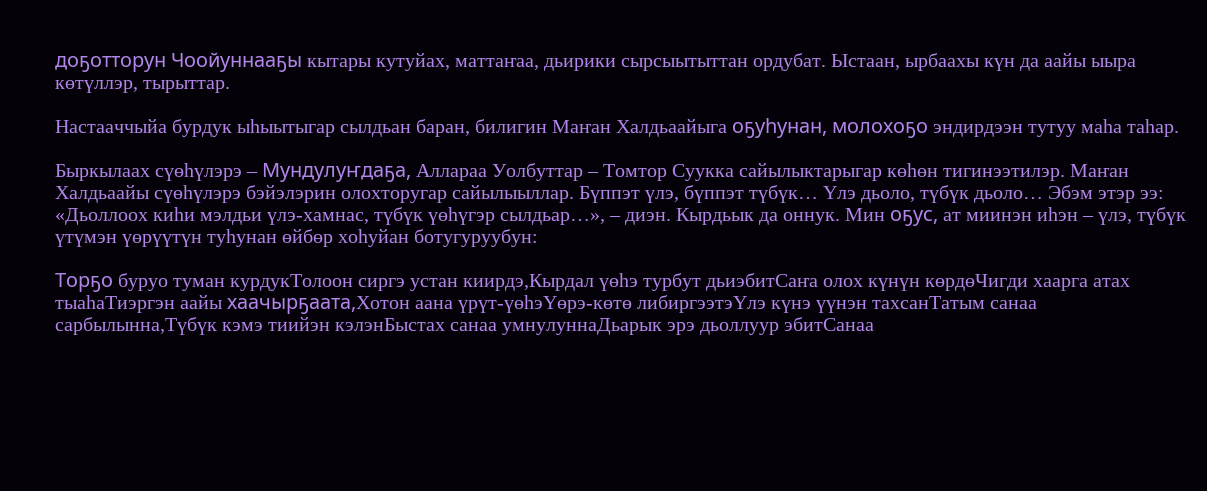доҕотторун Чоойуннааҕы кытары кутуйах, маттаҥаа, дьирики сырсыытыттан ордубат. Ыстаан, ырбаахы күн да аайы ыыра көтүллэр, тырыттар.

Настааччыйа бурдук ыһыытыгар сылдьан баран, билигин Маҥан Халдьаайыга оҕуһунан, молохоҕо эндирдээн тутуу маһа таһар.

Быркылаах сүөһүлэрэ – Мундулуҥдаҕа, Аллараа Уолбуттар – Томтор Суукка сайылыктарыгар көһөн тигинээтилэр. Маҥан Халдьаайы сүөһүлэрэ бэйэлэрин олохторугар сайылыыллар. Бүппэт үлэ, бүппэт түбүк… Үлэ дьоло, түбүк дьоло… Эбэм этэр ээ: «Дьоллоох киһи мэлдьи үлэ-хамнас, түбүк үөһүгэр сылдьар…», – диэн. Кырдьык да оннук. Мин оҕус, ат миинэн иһэн – үлэ, түбүк үтүмэн үөрүүтүн туһунан өйбөр хоһуйан ботугуруубун:

Торҕо буруо туман курдукТолоон сиргэ устан киирдэ,Кырдал үөһэ турбут дьиэбитСаҥа олох күнүн көрдөЧигди хаарга атах тыаһаТиэргэн аайы хаачырҕаата,Хотон аана үрүт-үөһэҮөрэ-көтө либиргээтэҮлэ күнэ үүнэн тахсанТатым санаа сарбылынна,Түбүк кэмэ тиийэн кэлэнБыстах санаа умнулуннаДьарык эрэ дьоллуур эбитСанаа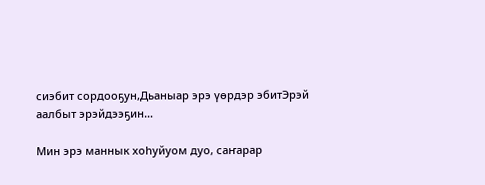сиэбит сордооҕун,Дьаныар эрэ үөрдэр эбитЭрэй аалбыт эрэйдээҕин…

Мин эрэ маннык хоһуйуом дуо, саҥарар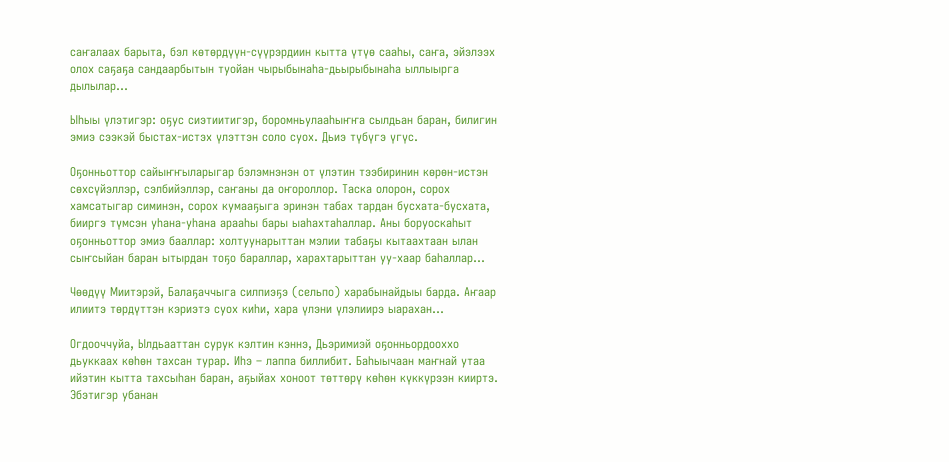саҥалаах барыта, бэл көтөрдүүн-сүүрэрдиин кытта үтүө сааһы, саҥа, эйэлээх олох саҕаҕа сандаарбытын туойан чырыбынаһа-дьырыбынаһа ыллыырга дылылар…

Ыһыы үлэтигэр: оҕус сиэтиитигэр, боромньулааһыҥҥа сылдьан баран, билигин эмиэ сээкэй быстах-истэх үлэттэн соло суох. Дьиэ түбүгэ үгүс.

Оҕонньоттор сайыҥҥыларыгар бэлэмнэнэн от үлэтин тээбиринин көрөн-истэн сөхсүйэллэр, сэлбийэллэр, саҥаны да оҥороллор. Таска олорон, сорох хамсатыгар симинэн, сорох кумааҕыга эринэн табах тардан бусхата-бусхата, бииргэ түмсэн уһана-уһана арааһы бары ыаһахтаһаллар. Аны боруоскаһыт оҕонньоттор эмиэ бааллар: холтуунарыттан мэлии табаҕы кытаахтаан ылан сыҥсыйан баран ытырдан тоҕо бараллар, харахтарыттан уу-хаар баһаллар…

Чөөдүү Миитэрэй, Балаҕаччыга силпиэҕэ (сельпо) харабынайдыы барда. Аҥаар илиитэ төрдүттэн кэриэтэ суох киһи, хара үлэни үлэлиирэ ыарахан…

Огдооччуйа, Ылдьааттан сурук кэлтин кэннэ, Дьэримиэй оҕонньордооххо дьуккаах көһөн тахсан турар. Иһэ – лаппа биллибит. Баһыычаан маҥнай утаа ийэтин кытта тахсыһан баран, аҕыйах хоноот төттөрү көһөн күккүрээн кииртэ. Эбэтигэр убанан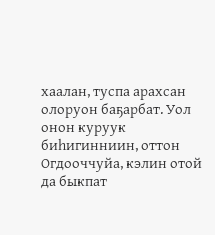хаалан, туспа арахсан олоруон баҕарбат. Уол онон куруук биһигинниин, оттон Огдооччуйа, кэлин отой да быкпат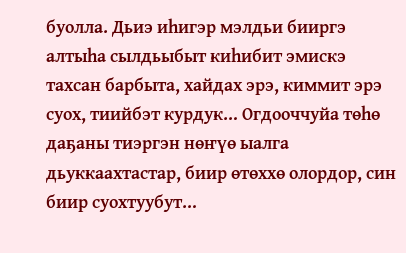буолла. Дьиэ иһигэр мэлдьи бииргэ алтыһа сылдьыбыт киһибит эмискэ тахсан барбыта, хайдах эрэ, киммит эрэ суох, тиийбэт курдук… Огдооччуйа төһө даҕаны тиэргэн нөҥүө ыалга дьуккаахтастар, биир өтөххө олордор, син биир суохтуубут…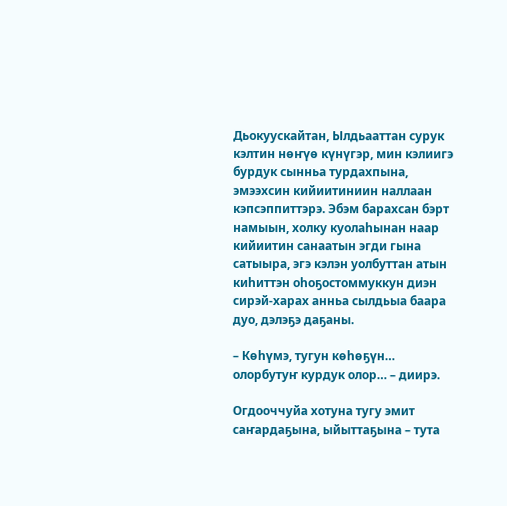Дьокуускайтан, Ылдьааттан сурук кэлтин нөҥүө күнүгэр, мин кэлиигэ бурдук сынньа турдахпына, эмээхсин кийиитиниин наллаан кэпсэппиттэрэ. Эбэм барахсан бэрт намыын, холку куолаһынан наар кийиитин санаатын эгди гына сатыыра, эгэ кэлэн уолбуттан атын киһиттэн оһоҕостоммуккун диэн сирэй-харах анньа сылдьыа баара дуо, дэлэҕэ даҕаны.

– Көһүмэ, тугун көһөҕүн… олорбутуҥ курдук олор… – диирэ.

Огдооччуйа хотуна тугу эмит саҥардаҕына, ыйыттаҕына – тута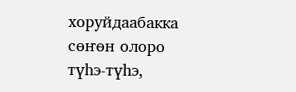хоруйдаабакка сөҥөн олоро түһэ-түһэ,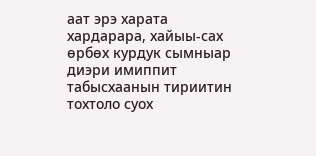аат эрэ харата хардарара, хайыы-сах өрбөх курдук сымныар диэри имиппит табысхаанын тириитин тохтоло суох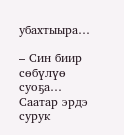убахтыыра…

– Син биир сөбүлүө суоҕа… Саатар эрдэ сурук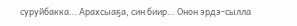суруйбакка… Арахсыаҕа, син биир… Онон эрдэ-сылла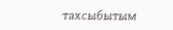тахсыбытым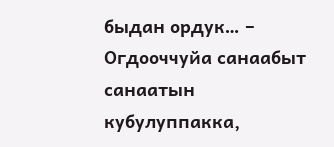быдан ордук… – Огдооччуйа санаабыт санаатын кубулуппакка,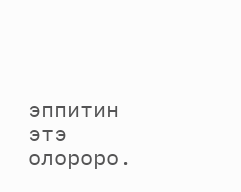эппитин этэ олороро.